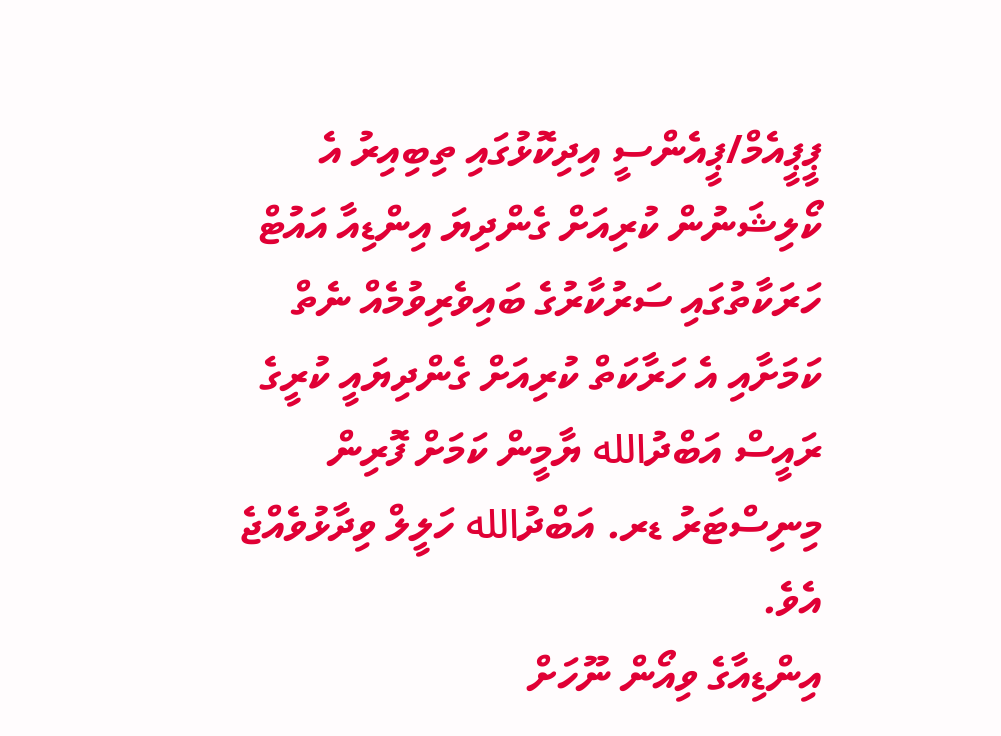ޕީޕީއެމް/ޕީއެންސީ އިދިކޮޅުގައި ތިބިއިރު އެ ކޯލިޝަނުން ކުރިއަށް ގެންދިޔަ އިންޑިއާ އައުޓް ހަރަކާތުގައި ސަރުކާރުގެ ބައިވެރިވުމެއް ނެތް ކަމަށާއި އެ ހަރާކަތް ކުރިއަށް ގެންދިޔައީ ކުރީގެ ރައީސް އަބްދުالله ޔާމީން ކަމަށް ފޮރިން މިނިސްޓަރު ޑރ. އަބްދުالله ހަލީލް ވިދާޅުވެއްޖެ އެވެ.
އިންޑިއާގެ ވިއޯން ނޫހަށް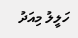ހަލީލު މިއަދު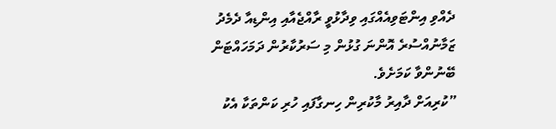ދެއްވި އިންޓަވިއެއްގައި ވިދާޅުވީ ރާއްޖެއާއި އިންޑިއާ ދެމެދު ޒަމާނުއްސުރެ އޮންނަ ގުޅުން މި ސަރުކާރުން ދަމަހައްޓަން ބޭނުންވާ ކަމަށެވެ.
”ކުރިއަށް ދާއިރު މާކުރިން ހިނގާފައި ހުރި ކަންތަކާ އެކު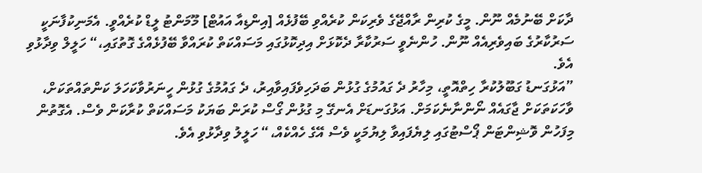ދާކަށް ބޭނުމެއް ނޫން. މީގެ ކުރިން ރާއްޖޭގެ ވެރިކަން ކުރެއްވި ބޭފުޅެއް [އިންޑިއާ އައުޓް] މޫމަންޓު ލީޑް ކުރެއްވީ. އެމަނިކުފާނަކީ ސަރުކާރުގެ ބައިވެރިއެއް ނޫން. ހުންނެވީ ސަރުކާރާ ދެކޮޅަށް އިދިކޮޅުގައި މަސައްކަތް ކުރައްވާ ބޭފުޅެއްގެ ގޮތުގައި،“ ހަލީލް ވިދާޅުވި އެވެ.
”އަޅުގަނޑު ގަބޫލުކުރާ ހިތްއޮތީ، މިހާރު ދެ ގައުމުގެ ގުޅުން ބަދަހިވެފައިވާއިރު، ދެ ގައުމުގެ ގުޅުން ހީނަރުވާކަހަލަ ކަންތައްތަކަށް، ވާހަކަތަކަށް ޖާގައެއް ނޯންނާނެކަމަށް. އަޅުގަނޑަށް އެނގޭ މި ގުޅުން ގޯސް ކުރަން ބަޔަކު މަސައްކަތް ކުރާކަން ވެސް. އެގޮތުން މިފަހުން ވޮޝިންޓަން ޕޯސްޓުގައި ލިޔެފައިވާ ލިޔުމަކީ ވެސް އޭގެ ހެއްކެއް،“ ހަލީލު ވިދާޅުވި އެވެ.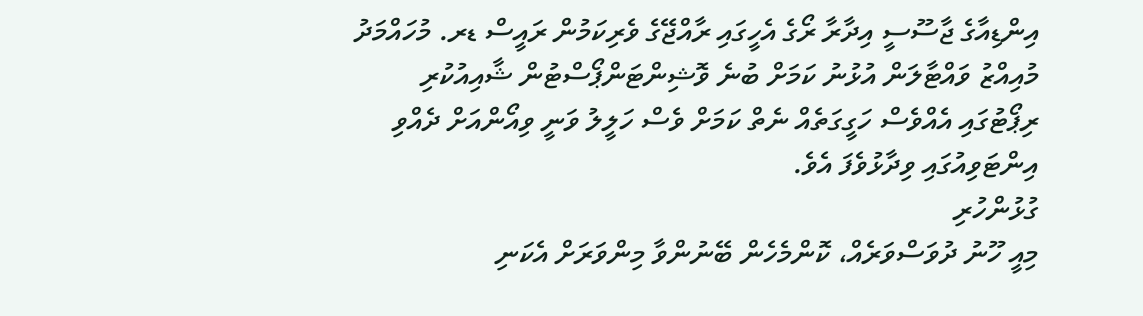އިންޑިއާގެ ޖާސޫސީ އިދާރާ ރޯގެ އެހީގައި ރާއްޖޭގެ ވެރިކަމުން ރައީސް ޑރ. މުހައްމަދު މުއިއްޒު ވައްޓާލަން އުޅުނު ކަމަށް ބުނެ ވޮޝިންޓަންޕޯސްޓުން ޝާއިއުކުރި ރިޕޯޓުގައި އެއްވެސް ހަގީގަތެއް ނެތް ކަމަށް ވެސް ހަލީލު ވަނީ ވިއޯންއަށް ދެއްވި އިންޓަވިއުގައި ވިދާޅުވެފަ އެވެ.
ގުޅުންހުރި
މިއީ ހޫނު ދުވަސްވަރެއް، ކޮންމެހެން ބޭނުންވާ މިންވަރަށް އެކަނި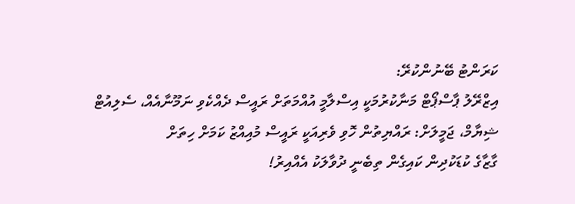ކަރަންޓު ބޭނުންކުރޭ:
އިޒްރޭލު ޕާސްޕޯޓް މަނާކުރުމަކީ އިސްލާމީ އުއްމަތަށް ރައީސް ދެއްކެވި ނަމޫނާއެއް، ސެލިއުޓް
ޝިޔާމް، ޖަމީލަށް: ރައްޔިތުން ހޮވި ވެރިއަކީ ރައީސް މުއިއްޒު ކަމަށް ހިތަށް
ގާޒާގެ ކުޑަކުދިން ކައިގެން ތިބެނީ ދުވާލަކު އެއްއިރު!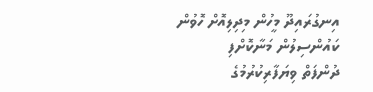އިނގުރައިދޫ މީހުން މިދިލިއޮށް ހޮވުން ކައުންސިލުން މަނާކޮށްފި
ދުންފަތް ވިޔަފާރިކުރުމުގެ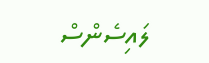ލައިސެންސް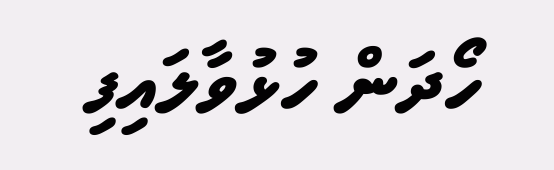ހޯދަން ހުޅުވާލައިފި